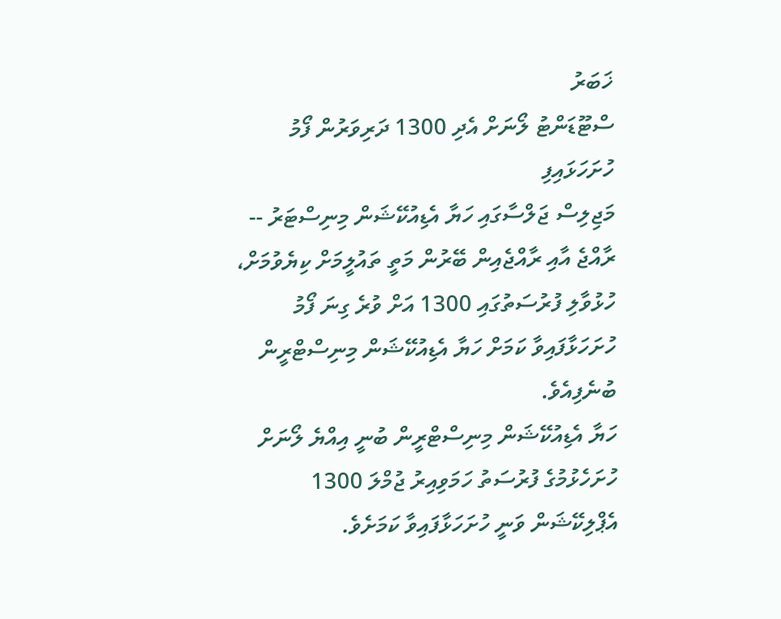ޚަބަރު
ސްޓޫޑަންޓު ލޯނަށް އެދި 1300 ދަރިވަރުން ފޯމު ހުށަހަޅައިފި
މަޖިލިސް ޖަލްސާގައި ހަޔާ އެޑިއުކޭޝަން މިނިސްޓަރު --
ރާއްޖެ އާއި ރާއްޖެއިން ބޭރުން މަތީ ތައުލީމަށް ކިޔެވުމަށް، ހުޅުވާލި ފުރުސަތުގައި 1300 އަށް ވުރެ ގިނަ ފޯމު ހުށަހަޅާފައިވާ ކަމަށް ހަޔާ އެޑިއުކޭޝަން މިނިސްޓްރީން ބުނެފިއެވެ.
ހަޔާ އެޑިއުކޭޝަން މިނިސްޓްރީން ބުނީ އިއްޔެ ލޯނަށް ހުށަހެޅުމުގެ ފުރުސަތު ހަމަވިއިރު ޖުމްލަ 1300 އެޕްލިކޭޝަން ވަނީ ހުށަހަޅާފައިވާ ކަމަށެވެ.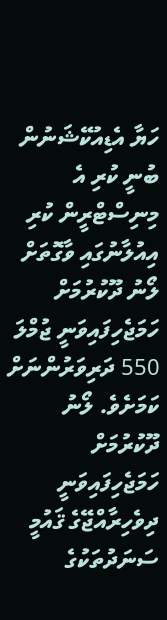ހަޔާ އެޑިއުކޭޝަނުން ބުނީ ކުރި އެ މިނިސްޓްރީން ކުރި އިއުލާނުގައި ވާގޮތަށް ލޯނު ދޫކުރުމަށް ހަމަޖެހިފައިވަނީ ޖުމްލަ 550 ދަރިވަރުންނަށް ކަމަށެވެ. ލޯނު ދޫކުރުމަށް ހަމަޖެހިފައިވަނީ ދިވެހިރާއްޖޭގެ ޤައުމީ ސަނަދުތަކުގެ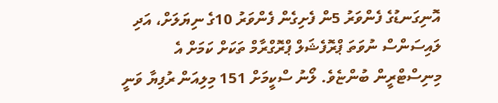އޮނިގަނޑުގެ ފެންވަރު 5ން ފެށިގެން ފެންވަރު 10ގެ ނިޔަލަށް، އަދި ލައިސަންސް ނުވަތަ ޕްރޮފެޝަލް ޕްރޮގްރާމް ތަކަށް ކަމަށް އެ މިނިސްޓްރީން ބުންޏެވެ. ލޯނު ސްކީމަށް 151 މިލިއަން ރުފިޔާ ވަނީ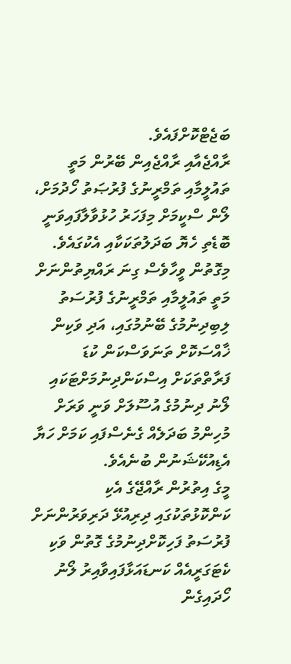ބަޖެޓްކޮށްފައެވެ.
ރާއްޖެއާއި ރާއްޖެއިން ބޭރުން މަތީ ތައުލީމާއި ތަމްރީނުގެ ފުރުޞަތު ހޯދުމަށް، ލޯން ސްކީމަށް މިފަހަރު ހުޅުވާލާފައިވަނީ ބޮޑެތި ހެޔޮ ބަދަލުތަކަކާއި އެކުގައެވެ. މިގޮތުން ވީހާވެސް ގިނަ ރައްޔިތުންނަށް މަތީ ތައުލީމާއި ތަމްރީނުގެ ފުރުސަތު ލިބިދިނުމުގެ ބޭނުމުގައި، އަދި ވަކިން ޚާއްސަކޮށް ތަނަވަސްކަން ކުޑަ ފަރާތްތަކަށް އިސްކަންދިނުމަށްޓަކައި ލޯނު ދިނުމުގެ އުސޫލަށް ވަނީ ވަރަށް މުހިންމު ބަދަލެއް ގެނެސްފައި ކަމަށް ހަޔާ އެޑިއުކޭޝަނުން ބުނެއެވެ.
މީގެ އިތުރުން ރާއްޖޭގެ އެކި ކަންކޮޅުތަކުގައި ދިރިއުޅޭ ދަރިވަރުންނަށް ފުރުސަތު ފަހިކޮށްދިނުމުގެ ގޮތުން ވަކި ކެޓަގަރީއެއް ކަނޑައަޅާފައިވާއިރު ލޯނު ހޯދައިގެން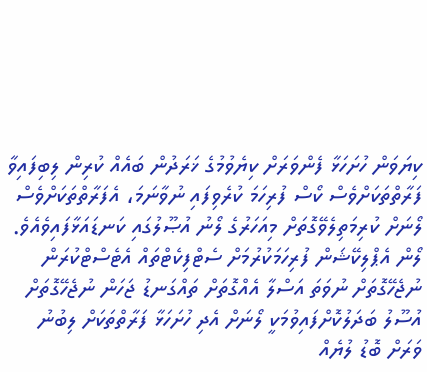ކިޔަވަން ހުށަހަޅާ ފެންވަރަށް ކިޔެވުމުގެ ޚަރަދުން ބައެއް ކުރިން ލިބިފައިވާ ފަރާތްތަކަށްވެސް ކޯސް ފުރިހަމަ ކުރެވިފައި ނުވާނަމަ، އެފަރާތްތަކަށްވެސް ލޯނަށް ކުރިމަތިލެވޭގޮތަށް މިއަހަރުގެ ލޯނު އުޞޫލުގައި ކަނޑައަޅާފައިވެއެވެ.
ލޯން އެޕްލިކޭޝަން ފުރިހަމަކުރުމަށް ސެޓްފިކެޓްތައް އެޓެސްޓްކުރަން ނުޖެހޭގޮތަށް ނުވަތަ އަސްލާ އެއްގޮތަށް ތައްގަނޑު ޖަހަން ނުޖެހޭގޮތަށް އުސޫލު ބަދަލުކޮށްފައިވުމަކީ ލޯނަށް އެދި ހުށަހަޅާ ފަރާތްތަކަށް ލިބުނު ވަރަށް ބޮޑު ލުޔެއް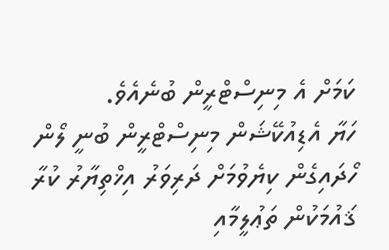ކަމަށް އެ މިނިސްޓްރީން ބުނެއެވެ.
ހަޔާ އެޑިއުކޭޝަން މިނިސްޓްރީން ބުނީ ލޯން ހޯދައިގެން ކިޔެވުމަށް ދަރިވަރު އިޚްތިޔާރު ކުރާ ޤައުމަކުން ތަޢުލީމާއި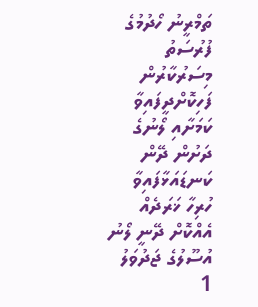ތަމްރީނު ހޯދުމުގެ ފުރުސަތު މިސަރުކާރުން ފަހިކޮށްދީފައިވާ ކަމަށާއި ލޯނުގެ ދަށުން ދޭން ކަނޑައަޅާފައިވާ ހުރިހާ ޚަރަދެއް އެއްކޮށް ދޭނީ ލޯނު އުސޫލުގެ ޖަދުވަލު 1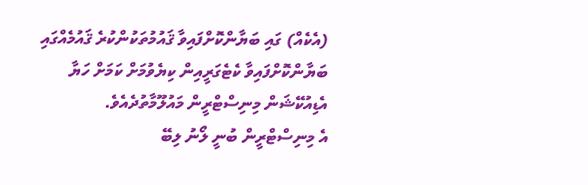(އެކެއް) ގައި ބަޔާންކޮށްފައިވާ ޤައުމުތަކުންކުރެ ޤައުމެއްގައި ބަޔާންކޮށްފައިވާ ކެޓެގަރީއިން ކިޔެވުމަށް ކަމަށް ހަޔާ އެޑިއުކޭޝަން މިނިސްޓްރީން މައުލޫމާތުދެއެވެ.
އެ މިނިސްޓްރީން ބުނީ ލޯނު ލިބޭ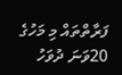ފަރާތްތައް މި މަހުގެ 20ވަނަ ދުވަހު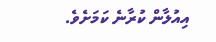އިއުލާން ކުރާނެ ކަމަށެވެ.